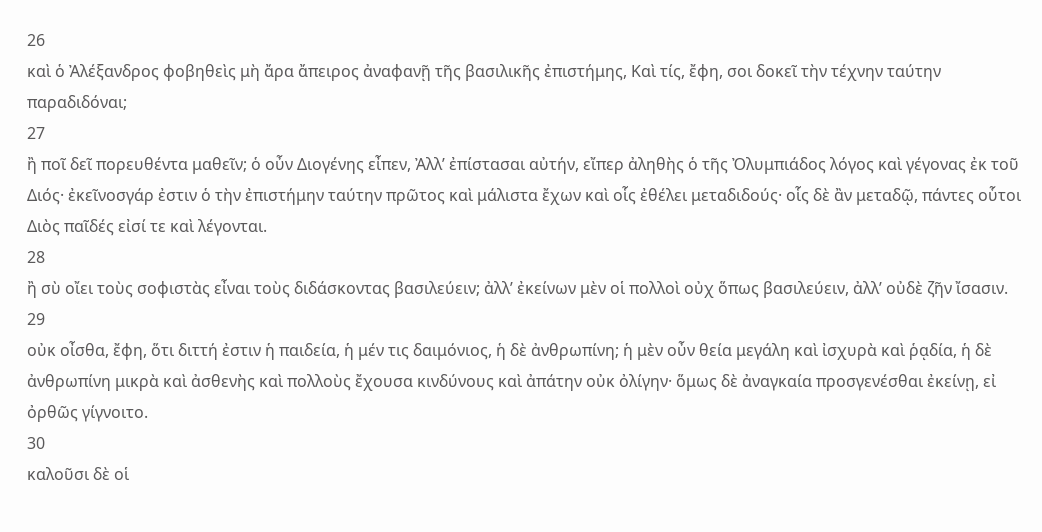26
καὶ ὁ Ἀλέξανδρος φοβηθεὶς μὴ ἄρα ἄπειρος ἀναφανῇ τῆς βασιλικῆς ἐπιστήμης, Καὶ τίς, ἔφη, σοι δοκεῖ τὴν τέχνην ταύτην παραδιδόναι;
27
ἢ ποῖ δεῖ πορευθέντα μαθεῖν; ὁ οὖν Διογένης εἶπεν, Ἀλλʼ ἐπίστασαι αὐτήν, εἴπερ ἀληθὴς ὁ τῆς Ὀλυμπιάδος λόγος καὶ γέγονας ἐκ τοῦ Διός· ἐκεῖνοσγάρ ἐστιν ὁ τὴν ἐπιστήμην ταύτην πρῶτος καὶ μάλιστα ἔχων καὶ οἷς ἐθέλει μεταδιδούς· οἷς δὲ ἂν μεταδῷ, πάντες οὗτοι Διὸς παῖδές εἰσί τε καὶ λέγονται.
28
ἢ σὺ οἴει τοὺς σοφιστὰς εἶναι τοὺς διδάσκοντας βασιλεύειν; ἀλλʼ ἐκείνων μὲν οἱ πολλοὶ οὐχ ὅπως βασιλεύειν, ἀλλʼ οὐδὲ ζῆν ἴσασιν.
29
οὐκ οἶσθα, ἔφη, ὅτι διττή ἐστιν ἡ παιδεία, ἡ μέν τις δαιμόνιος, ἡ δὲ ἀνθρωπίνη; ἡ μὲν οὖν θεία μεγάλη καὶ ἰσχυρὰ καὶ ῥᾳδία, ἡ δὲ ἀνθρωπίνη μικρὰ καὶ ἀσθενὴς καὶ πολλοὺς ἔχουσα κινδύνους καὶ ἀπάτην οὐκ ὀλίγην· ὅμως δὲ ἀναγκαία προσγενέσθαι ἐκείνῃ, εἰ ὀρθῶς γίγνοιτο.
30
καλοῦσι δὲ οἱ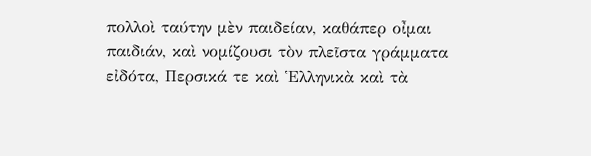πολλοὶ ταύτην μὲν παιδείαν, καθάπερ οἶμαι παιδιάν, καὶ νομίζουσι τὸν πλεῖστα γράμματα εἰδότα, Περσικά τε καὶ Ἑλληνικὰ καὶ τὰ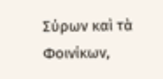Σύρων καὶ τὰ Φοινίκων,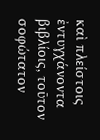καὶ πλείστοις ἐντυγχάνοντα βιβλίοις, τοῦτον σοφώτατον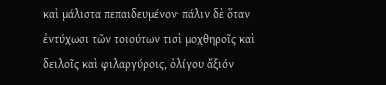καὶ μάλιστα πεπαιδευμένον· πάλιν δὲ ὅταν ἐντύχωσι τῶν τοιούτων τισὶ μοχθηροῖς καὶ δειλοῖς καὶ φιλαργύροις, ὀλίγου ἄξιόν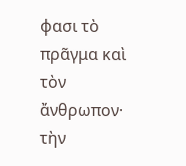φασι τὸ πρᾶγμα καὶ τὸν ἄνθρωπον· τὴν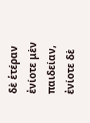δὲ ἑτέραν ἐνίοτε μὲν παιδείαν, ἐνίοτε δὲ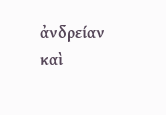ἀνδρείαν καὶ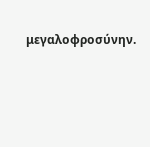μεγαλοφροσύνην.